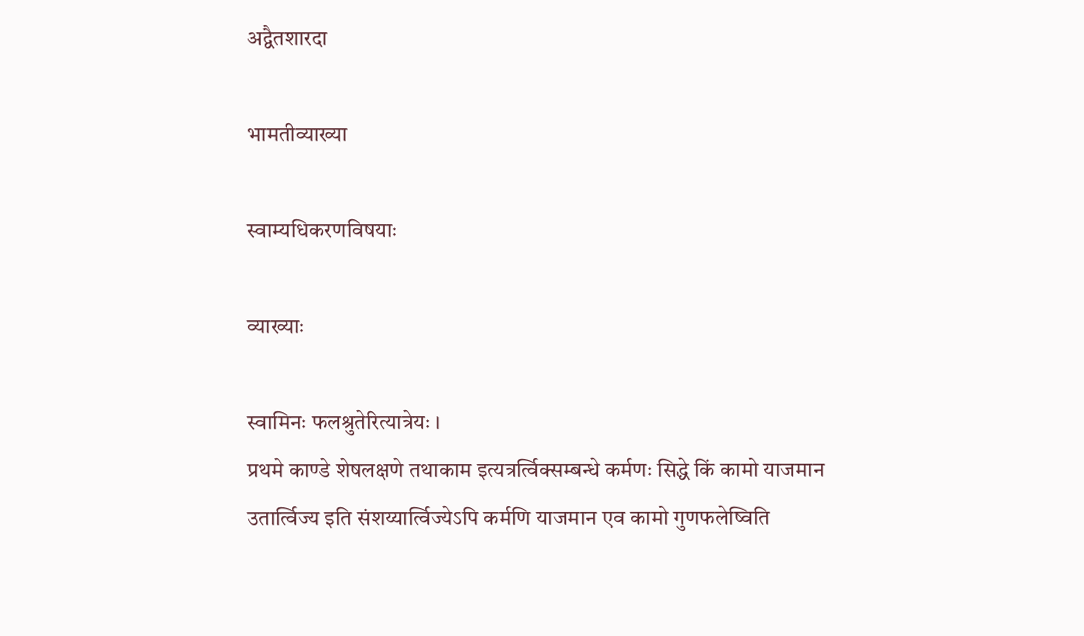अद्वैतशारदा

भामतीव्याख्या

स्वाम्यधिकरणविषयाः

व्याख्याः

स्वामिनः फलश्रुतेरित्यात्रेयः ।
प्रथमे काण्डे शेषलक्षणे तथाकाम इत्यत्रर्त्विक्सम्बन्धे कर्मणः सिद्धे किं कामो याजमान उतार्त्विज्य इति संशय्यार्त्विज्येऽपि कर्मणि याजमान एव कामो गुणफलेष्विति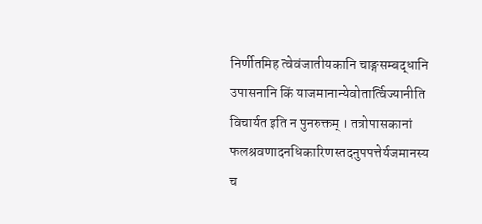निर्णीतमिह त्वेवंजातीयकानि चाङ्गसम्बद्धानि उपासनानि किं याजमानान्येवोतार्त्विज्यानीति विचार्यत इति न पुनरुक्तम् । तत्रोपासकानां फलश्रवणादनधिकारिणस्तदनुपपत्तेर्यजमानस्य च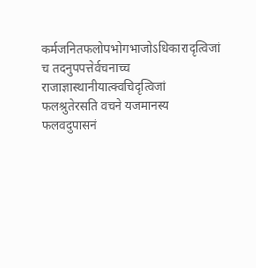कर्मजनितफलोपभोगभाजोऽधिकारादृत्विजां च तदनुपपत्तेर्वचनाच्च राजाज्ञास्थानीयात्क्वचिदृत्विजां फलश्रुतेरसति वचने यजमानस्य फलवदुपासनं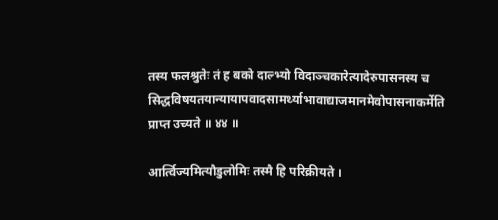तस्य फलश्रुतेः तं ह बको दाल्भ्यो विदाञ्चकारेत्यादेरुपासनस्य च सिद्धविषयतयान्यायापवादसामर्थ्याभावाद्याजमानमेवोपासनाकर्मेति प्राप्त उच्यते ॥ ४४ ॥

आर्त्विज्यमित्यौडुलोमिः तस्मै हि परिक्रीयते ।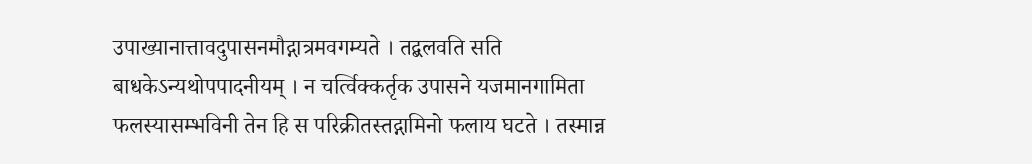उपाख्यानात्तावदुपासनमौद्गात्रमवगम्यते । तद्बलवति सति बाधकेऽन्यथोपपादनीयम् । न चर्त्विक्कर्तृक उपासने यजमानगामिता फलस्यासम्भविनी तेन हि स परिक्रीतस्तद्गामिनो फलाय घटते । तस्मान्न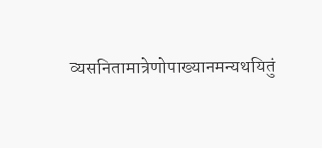व्यसनितामात्रेणोपाख्यानमन्यथयितुं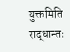युक्तमिति राद्धान्तः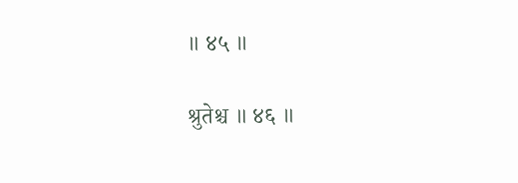॥ ४५ ॥

श्रुतेश्च ॥ ४६ ॥